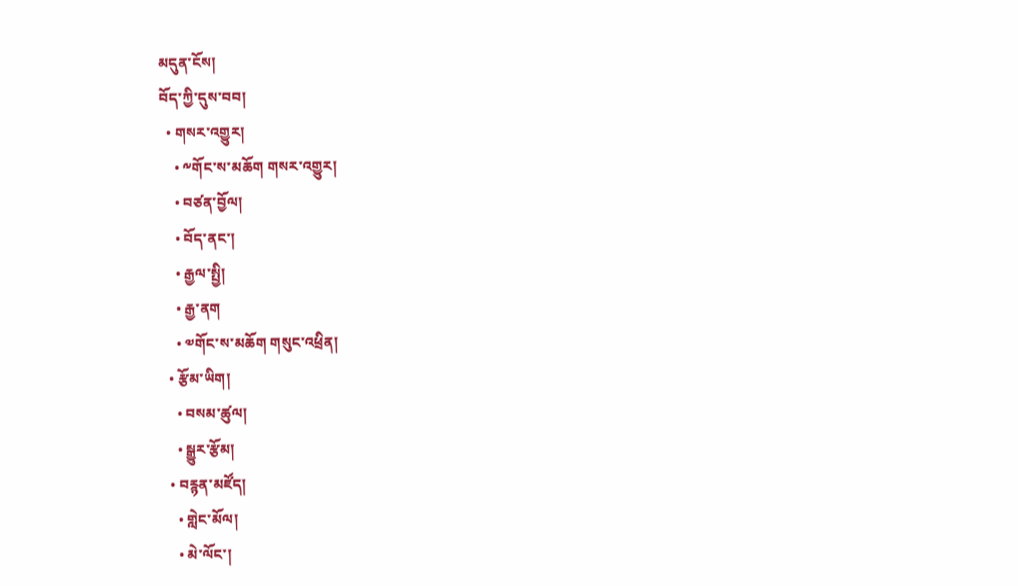མདུན་ངོས།
བོད་ཀྱི་དུས་བབ།
  • གསར་འགྱུར།
    • ༸གོང་ས་མཆོག གསར་འགྱུར།
    • བཙན་བྱོལ།
    • བོད་ནང་།
    • རྒྱལ་སྤྱི།
    • རྒྱ་ནག
    • ༧གོང་ས་མཆོག གསུང་འཕྲིན།
  • རྩོམ་ཡིག།
    • བསམ་ཚུལ།
    • སྒྱུར་རྩོམ།
  • བརྙན་མཛོད།
    • གླེང་མོལ།
    • མེ་ལོང་།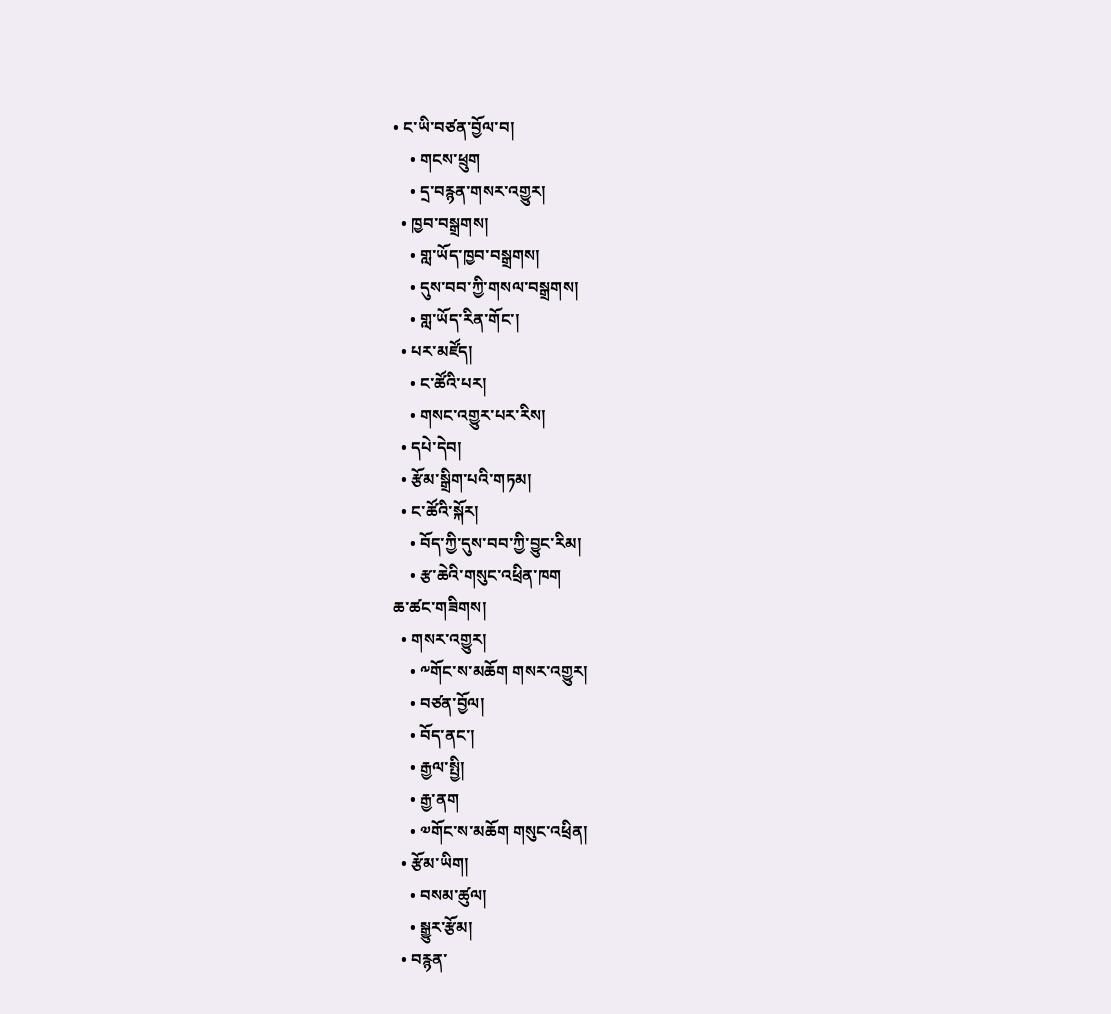• ང་ཡི་བཙན་བྱོལ་བ།
    • གངས་ཕྲུག
    • དྲ་བརྙན་གསར་འགྱུར།
  • ཁྱབ་བསྒྲགས།
    • གླ་ཡོད་ཁྱབ་བསྒྲགས།
    • དུས་བབ་ཀྱི་གསལ་བསྒྲགས།
    • གླ་ཡོད་རིན་གོང་།
  • པར་མཛོད།
    • ང་ཚོའི་པར།
    • གསང་འགྱུར་པར་རིས།
  • དཔེ་དེབ།
  • རྩོམ་སྒྲིག་པའི་གཏམ།
  • ང་ཚོའི་སྐོར།
    • བོད་ཀྱི་དུས་བབ་ཀྱི་བྱུང་རིམ།
    • རྩ་ཆེའི་གསུང་འཕྲིན་ཁག
ཆ་ཚང་གཟིགས།
  • གསར་འགྱུར།
    • ༸གོང་ས་མཆོག གསར་འགྱུར།
    • བཙན་བྱོལ།
    • བོད་ནང་།
    • རྒྱལ་སྤྱི།
    • རྒྱ་ནག
    • ༧གོང་ས་མཆོག གསུང་འཕྲིན།
  • རྩོམ་ཡིག།
    • བསམ་ཚུལ།
    • སྒྱུར་རྩོམ།
  • བརྙན་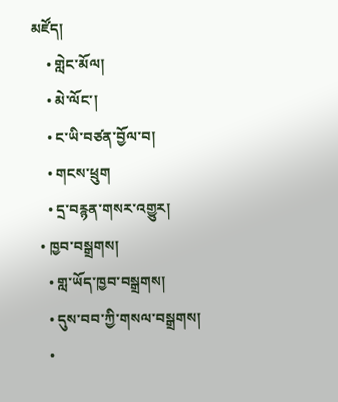མཛོད།
    • གླེང་མོལ།
    • མེ་ལོང་།
    • ང་ཡི་བཙན་བྱོལ་བ།
    • གངས་ཕྲུག
    • དྲ་བརྙན་གསར་འགྱུར།
  • ཁྱབ་བསྒྲགས།
    • གླ་ཡོད་ཁྱབ་བསྒྲགས།
    • དུས་བབ་ཀྱི་གསལ་བསྒྲགས།
    •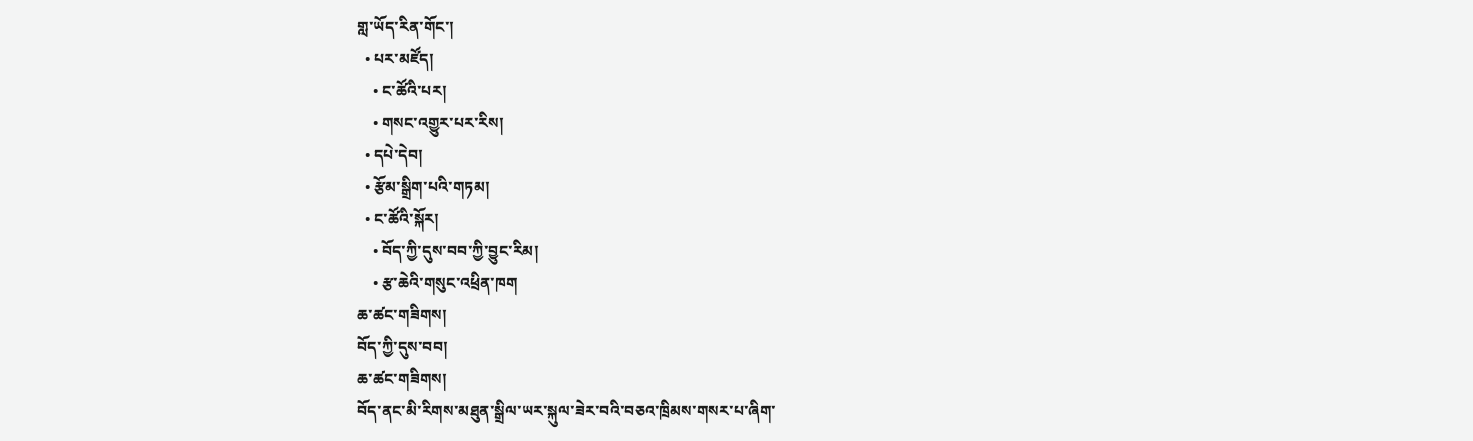གླ་ཡོད་རིན་གོང་།
  • པར་མཛོད།
    • ང་ཚོའི་པར།
    • གསང་འགྱུར་པར་རིས།
  • དཔེ་དེབ།
  • རྩོམ་སྒྲིག་པའི་གཏམ།
  • ང་ཚོའི་སྐོར།
    • བོད་ཀྱི་དུས་བབ་ཀྱི་བྱུང་རིམ།
    • རྩ་ཆེའི་གསུང་འཕྲིན་ཁག
ཆ་ཚང་གཟིགས།
བོད་ཀྱི་དུས་བབ།
ཆ་ཚང་གཟིགས།
བོད་ནང་མི་རིགས་མཐུན་སྒྲིལ་ཡར་སྐུལ་ཟེར་བའི་བཅའ་ཁྲིམས་གསར་པ་ཞིག་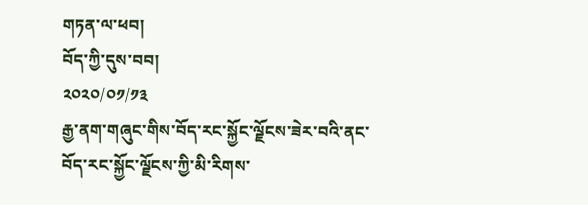གཏན་ལ་ཕབ།
བོད་ཀྱི་དུས་བབ།
༢༠༢༠/༠༡/༡༣
རྒྱ་ནག་གཞུང་གིས་བོད་རང་སྐྱོང་ལྗོངས་ཟེར་བའི་ནང་བོད་རང་སྐྱོང་ལྗོངས་ཀྱི་མི་རིགས་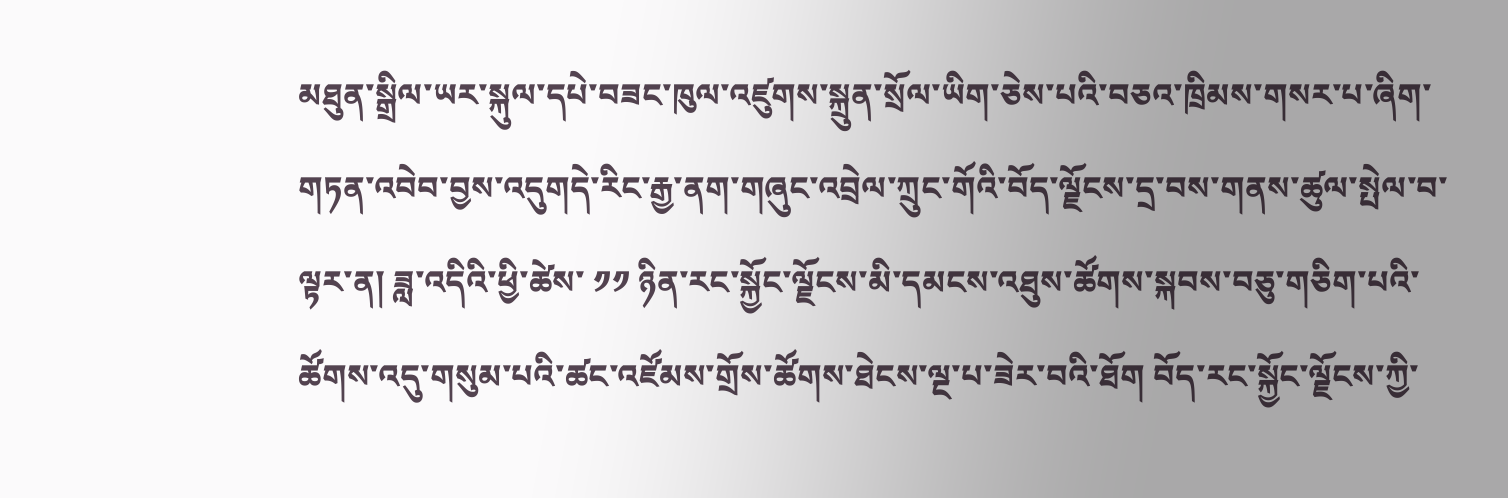མཐུན་སྒྲིལ་ཡར་སྐུལ་དཔེ་བཟང་ཁུལ་འཛུགས་སྐྲུན་སྲོལ་ཡིག་ཅེས་པའི་བཅའ་ཁྲིམས་གསར་པ་ཞིག་གཏན་འབེབ་བྱས་འདུགདེ་རིང་རྒྱ་ནག་གཞུང་འབྲེལ་ཀྲུང་གོའི་བོད་ལྗོངས་དྲ་བས་གནས་ཚུལ་སྤེལ་བ་ལྟར་ན། ཟླ་འདིའི་ཕྱི་ཚེས་ ༡༡ ཉིན་རང་སྐྱོང་ལྗོངས་མི་དམངས་འཐུས་ཚོགས་སྐབས་བཅུ་གཅིག་པའི་ཚོགས་འདུ་གསུམ་པའི་ཚང་འཛོམས་གྲོས་ཚོགས་ཐེངས་ལྔ་པ་ཟེར་བའི་ཐོག བོད་རང་སྐྱོང་ལྗོངས་ཀྱི་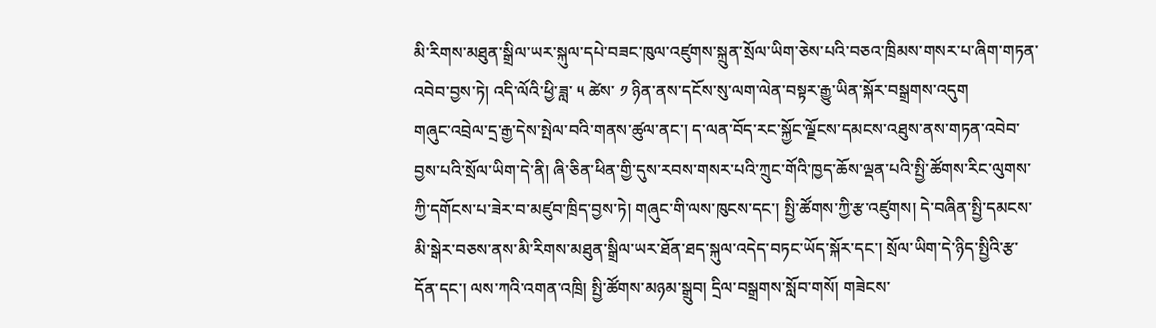མི་རིགས་མཐུན་སྒྲིལ་ཡར་སྐུལ་དཔེ་བཟང་ཁུལ་འཛུགས་སྐྲུན་སྲོལ་ཡིག་ཅེས་པའི་བཅའ་ཁྲིམས་གསར་པ་ཞིག་གཏན་འབེབ་བྱས་ཏེ། འདི་ལོའི་ཕྱི་ཟླ་ ༥ ཚེས་ ༡ ཉིན་ནས་དངོས་སུ་ལག་ལེན་བསྟར་རྒྱུ་ཡིན་སྐོར་བསྒྲགས་འདུག
གཞུང་འབྲེལ་དྲ་རྒྱ་དེས་སྤེལ་བའི་གནས་ཚུལ་ནང་། ད་ལན་བོད་རང་སྐྱོང་ལྗོངས་དམངས་འཐུས་ནས་གཏན་འབེབ་བྱས་པའི་སྲོལ་ཡིག་དེ་ནི། ཞི་ཅིན་ཕིན་གྱི་དུས་རབས་གསར་པའི་ཀྲུང་གོའི་ཁྱད་ཆོས་ལྡན་པའི་སྤྱི་ཚོགས་རིང་ལུགས་ཀྱི་དགོངས་པ་ཟེར་བ་མཛུབ་ཁྲིད་བྱས་ཏེ། གཞུང་གི་ལས་ཁུངས་དང་། སྤྱི་ཚོགས་ཀྱི་རྩ་འཛུགས། དེ་བཞིན་སྤྱི་དམངས་མི་སྒེར་བཅས་ནས་མི་རིགས་མཐུན་སྒྲིལ་ཡར་ཐོན་ཐད་སྐུལ་འདེད་བཏང་ཡོད་སྐོར་དང་། སྲོལ་ཡིག་དེ་ཉིད་སྤྱིའི་རྩ་དོན་དང་། ལས་ཀའི་འགན་འཁྲི། སྤྱི་ཚོགས་མཉམ་སྒྲུབ། དྲིལ་བསྒྲགས་སློབ་གསོ། གཟེངས་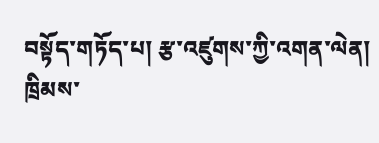བསྟོད་གཏོད་པ། རྩ་འཛུགས་ཀྱི་འགན་ལེན། ཁྲིམས་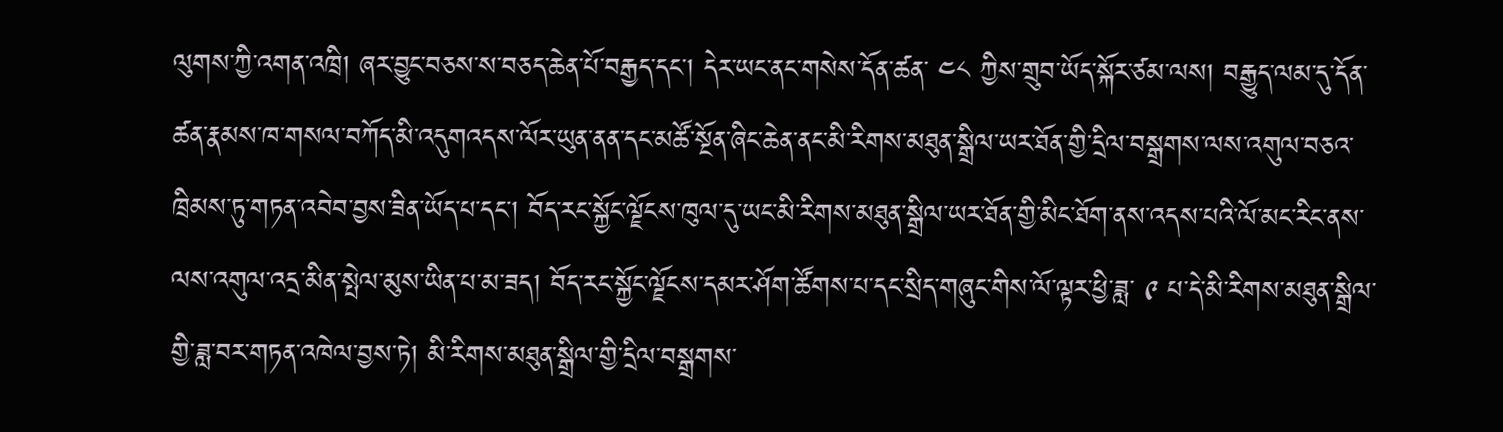ལུགས་ཀྱི་འགན་འཁྲི། ཞར་བྱུང་བཅས་ས་བཅད་ཆེན་པོ་བརྒྱད་དང་། དེར་ཡང་ནང་གསེས་དོན་ཚན་ ༤༨ ཀྱིས་གྲུབ་ཡོད་སྐོར་ཙམ་ལས། བརྒྱུད་ལམ་དུ་དོན་ཚན་རྣམས་ཁ་གསལ་བཀོད་མི་འདུགའདས་ལོར་ཡུན་ནན་དང་མཚོ་སྔོན་ཞིང་ཆེན་ནང་མི་རིགས་མཐུན་སྒྲིལ་ཡར་ཐོན་གྱི་དྲིལ་བསྒྲགས་ལས་འགུལ་བཅའ་ཁྲིམས་ཏུ་གཏན་འབེབ་བྱས་ཟིན་ཡོད་པ་དང་། བོད་རང་སྐྱོང་ལྗོངས་ཁུལ་དུ་ཡང་མི་རིགས་མཐུན་སྒྲིལ་ཡར་ཐོན་གྱི་མིང་ཐོག་ནས་འདས་པའི་ལོ་མང་རིང་ནས་ལས་འགུལ་འདྲ་མིན་སྤེལ་མུས་ཡིན་པ་མ་ཟད། བོད་རང་སྐྱོང་ལྗོངས་དམར་ཤོག་ཚོགས་པ་དང་སྲིད་གཞུང་གིས་ལོ་ལྟར་ཕྱི་ཟླ་ ༩ པ་དེ་མི་རིགས་མཐུན་སྒྲིལ་གྱི་ཟླ་བར་གཏན་འཁེལ་བྱས་ཏེ། མི་རིགས་མཐུན་སྒྲིལ་གྱི་དྲིལ་བསྒྲགས་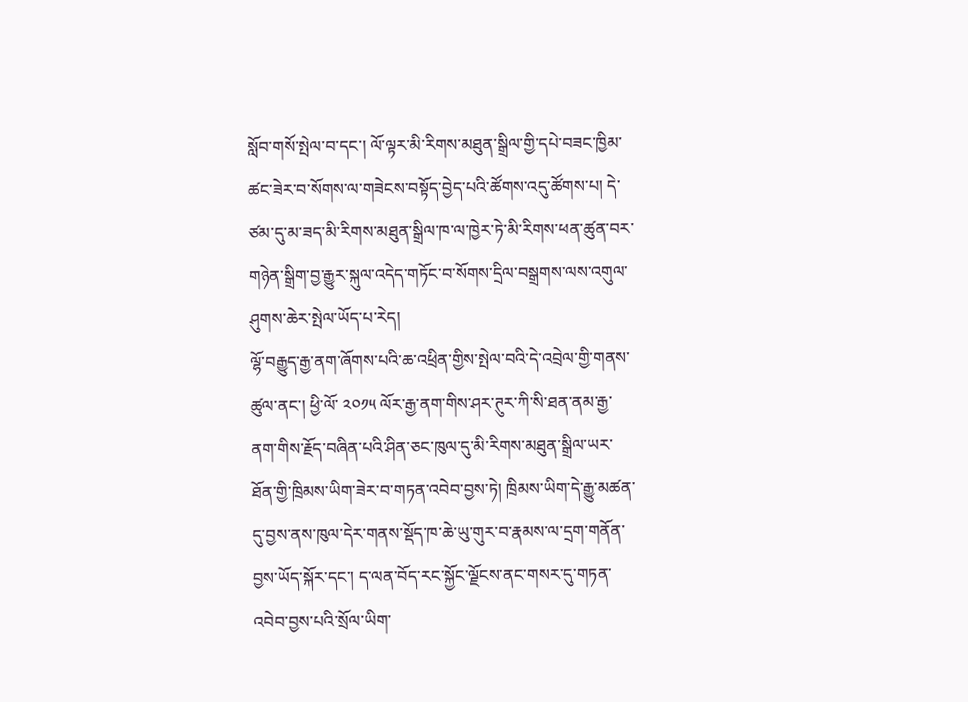སློབ་གསོ་སྤེལ་བ་དང་། ལོ་ལྟར་མི་རིགས་མཐུན་སྒྲིལ་གྱི་དཔེ་བཟང་ཁྱིམ་ཚང་ཟེར་བ་སོགས་ལ་གཟེངས་བསྟོད་བྱེད་པའི་ཚོགས་འདུ་ཚོགས་པ། དེ་ཙམ་དུ་མ་ཟད་མི་རིགས་མཐུན་སྒྲིལ་ཁ་ལ་ཁྱེར་ཏེ་མི་རིགས་ཕན་ཚུན་བར་གཉེན་སྒྲིག་བྱ་རྒྱུར་སྐུལ་འདེད་གཏོང་བ་སོགས་དྲིལ་བསྒྲགས་ལས་འགུལ་ཤུགས་ཆེར་སྤེལ་ཡོད་པ་རེད།
ལྷོ་བརྒྱུད་རྒྱ་ནག་ཞོགས་པའི་ཆ་འཕྲིན་གྱིས་སྤེལ་བའི་དེ་འབྲེལ་གྱི་གནས་ཚུལ་ནང་། ཕྱི་ལོ་ ༢༠༡༥ ལོར་རྒྱ་ནག་གིས་ཤར་ཊུར་ཀི་སི་ཐན་ནམ་རྒྱ་ནག་གིས་རྗོད་བཞིན་པའི་ཤིན་ཅང་ཁུལ་དུ་མི་རིགས་མཐུན་སྒྲིལ་ཡར་ཐོན་གྱི་ཁྲིམས་ཡིག་ཟེར་བ་གཏན་འབེབ་བྱས་ཏེ། ཁྲིམས་ཡིག་དེ་རྒྱུ་མཚན་དུ་བྱས་ནས་ཁུལ་དེར་གནས་སྡོད་ཁ་ཆེ་ཡུ་གུར་བ་རྣམས་ལ་དྲག་གནོན་བྱས་ཡོད་སྐོར་དང་། ད་ལན་བོད་རང་སྐྱོང་ལྗོངས་ནང་གསར་དུ་གཏན་འབེབ་བྱས་པའི་སྲོལ་ཡིག་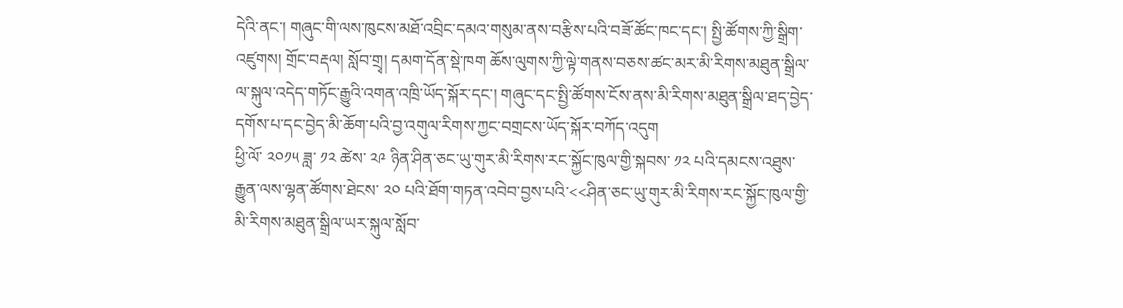དེའི་ནང་། གཞུང་གི་ལས་ཁུངས་མཐོ་འབྲིང་དམའ་གསུམ་ནས་བརྩིས་པའི་བཟོ་ཚོང་ཁང་དང་། སྤྱི་ཚོགས་ཀྱི་སྒྲིག་འཛུགས། གྲོང་བརྡལ། སློབ་གྲྭ། དམག་དོན་སྡེ་ཁག ཆོས་ལུགས་ཀྱི་ལྟེ་གནས་བཅས་ཚང་མར་མི་རིགས་མཐུན་སྒྲིལ་ལ་སྐུལ་འདེད་གཏོང་རྒྱུའི་འགན་འཁྲི་ཡོད་སྐོར་དང་། གཞུང་དང་སྤྱི་ཚོགས་ངོས་ནས་མི་རིགས་མཐུན་སྒྲིལ་ཐད་བྱེད་དགོས་པ་དང་བྱེད་མི་ཆོག་པའི་བྱ་འགུལ་རིགས་ཀྱང་བགྲངས་ཡོད་སྐོར་བཀོད་འདུག
ཕྱི་ལོ་ ༢༠༡༥ ཟླ་ ༡༢ ཚེས་ ༢༩ ཉིན་ཤིན་ཅང་ཡུ་གུར་མི་རིགས་རང་སྐྱོང་ཁུལ་གྱི་སྐབས་ ༡༢ པའི་དམངས་འཐུས་རྒྱུན་ལས་ལྷན་ཚོགས་ཐེངས་ ༢༠ པའི་ཐོག་གཏན་འབེབ་བྱས་པའི་<<ཤིན་ཅང་ཡུ་གུར་མི་རིགས་རང་སྐྱོང་ཁུལ་གྱི་མི་རིགས་མཐུན་སྒྲིལ་ཡར་སྐུལ་སློབ་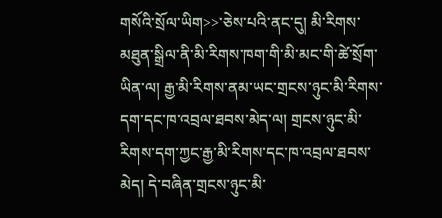གསོའི་སྲོལ་ཡིག>>་ཅེས་པའི་ནང་དུ། མི་རིགས་མཐུན་སྒྲིལ་ནི་མི་རིགས་ཁག་གི་མི་མང་གི་ཚེ་སྲོག་ཡིན་ལ། རྒྱ་མི་རིགས་ནམ་ཡང་གྲངས་ཉུང་མི་རིགས་དག་དང་ཁ་འབྲལ་ཐབས་མེད་ལ། གྲངས་ཉུང་མི་རིགས་དག་ཀྱང་རྒྱ་མི་རིགས་དང་ཁ་འབྲལ་ཐབས་མེད། དེ་བཞིན་གྲངས་ཉུང་མི་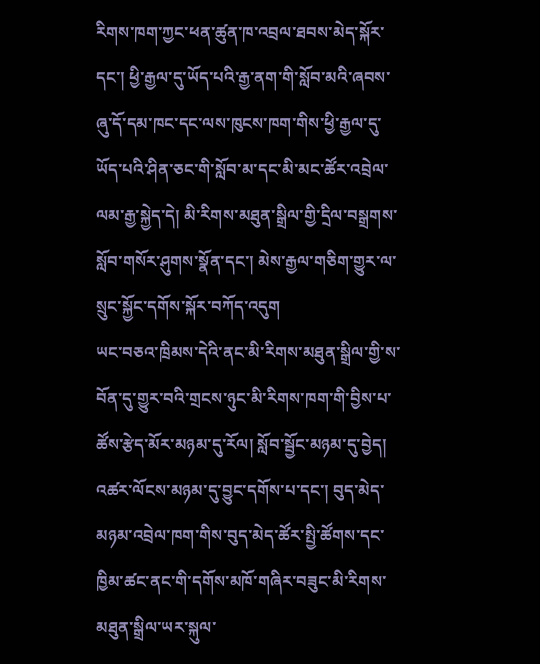རིགས་ཁག་ཀྱང་ཕན་ཚུན་ཁ་འབྲལ་ཐབས་མེད་སྐོར་དང་། ཕྱི་རྒྱལ་དུ་ཡོད་པའི་རྒྱ་ནག་གི་སློབ་མའི་ཞབས་ཞུ་དོ་དམ་ཁང་དང་ལས་ཁུངས་ཁག་གིས་ཕྱི་རྒྱལ་དུ་ཡོད་པའི་ཤིན་ཅང་གི་སློབ་མ་དང་མི་མང་ཚོར་འབྲེལ་ལམ་རྒྱ་སྐྱེད་དེ། མི་རིགས་མཐུན་སྒྲིལ་གྱི་དྲིལ་བསྒྲགས་སློབ་གསོར་ཤུགས་སྣོན་དང་། མེས་རྒྱལ་གཅིག་གྱུར་ལ་སྲུང་སྐྱོང་དགོས་སྐོར་བཀོད་འདུག
ཡང་བཅའ་ཁྲིམས་དེའི་ནང་མི་རིགས་མཐུན་སྒྲིལ་གྱི་ས་བོན་དུ་གྱུར་བའི་གྲངས་ཉུང་མི་རིགས་ཁག་གི་བྱིས་པ་ཚོས་རྩེད་མོར་མཉམ་དུ་རོལ། སློབ་སྦྱོང་མཉམ་དུ་བྱེད། འཚར་ལོངས་མཉམ་དུ་བྱུང་དགོས་པ་དང་། བུད་མེད་མཉམ་འབྲེལ་ཁག་གིས་བུད་མེད་ཚོར་སྤྱི་ཚོགས་དང་ཁྱིམ་ཚང་ནང་གི་དགོས་མཁོ་གཞིར་བཟུང་མི་རིགས་མཐུན་སྒྲིལ་ཡར་སྐུལ་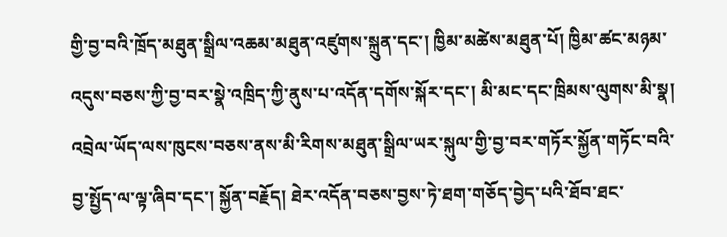གྱི་བྱ་བའི་ཁྲོད་མཐུན་སྒྲིལ་འཆམ་མཐུན་འཛུགས་སྐྲུན་དང་། ཁྱིམ་མཚེས་མཐུན་པོ། ཁྱིམ་ཚང་མཉམ་འདུས་བཅས་ཀྱི་བྱ་བར་སྣེ་འཁྲིད་ཀྱི་ནུས་པ་འདོན་དགོས་སྐོར་དང་། མི་མང་དང་ཁྲིམས་ལུགས་མི་སྣ། འབྲེལ་ཡོད་ལས་ཁུངས་བཅས་ནས་མི་རིགས་མཐུན་སྒྲིལ་ཡར་སྐུལ་གྱི་བྱ་བར་གཏོར་སྐྱོན་གཏོང་བའི་བྱ་སྤྱོད་ལ་ལྟ་ཞིབ་དང་། སྐྱོན་བརྗོད། ཐེར་འདོན་བཅས་བྱས་ཏེ་ཐག་གཅོད་བྱེད་པའི་ཐོབ་ཐང་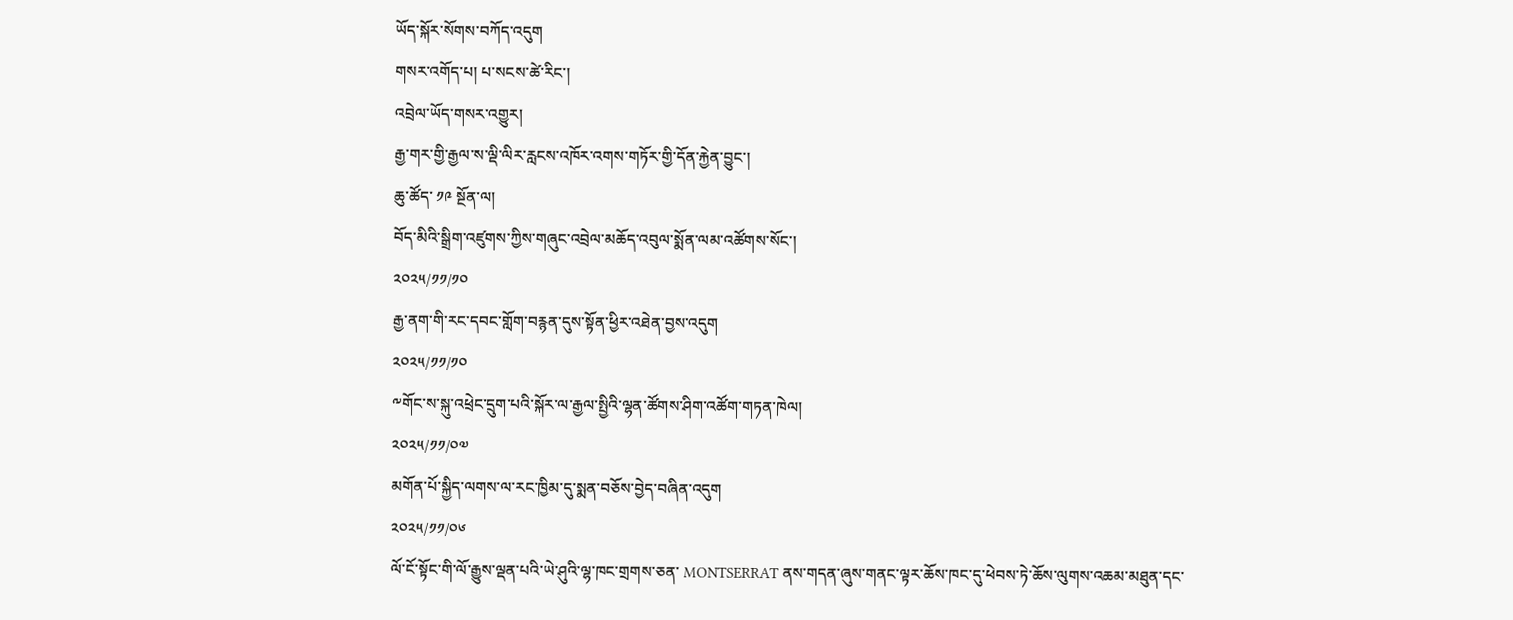ཡོད་སྐོར་སོགས་བཀོད་འདུག
གསར་འགོད་པ། པ་སངས་ཚེ་རིང་།
འབྲེལ་ཡོད་གསར་འགྱུར།
རྒྱ་གར་གྱི་རྒྱལ་ས་ལྡི་ལིར་རླངས་འཁོར་འགས་གཏོར་གྱི་དོན་རྐྱེན་བྱུང་།
ཆུ་ཚོད་ ༡༩ སྔོན་ལ།
བོད་མིའི་སྒྲིག་འཛུགས་ཀྱིས་གཞུང་འབྲེལ་མཆོད་འབུལ་སྨོན་ལམ་འཚོགས་སོང་།
༢༠༢༥/༡༡/༡༠
རྒྱ་ནག་གི་རང་དབང་གློག་བརྙན་དུས་སྟོན་ཕྱིར་འཐེན་བྱས་འདུག
༢༠༢༥/༡༡/༡༠
༸གོང་ས་སྐུ་འཕྲེང་དྲུག་པའི་སྐོར་ལ་རྒྱལ་སྤྱིའི་ལྷན་ཚོགས་ཤིག་འཚོག་གཏན་ཁེལ།
༢༠༢༥/༡༡/༠༧
མགོན་པོ་སྐྱིད་ལགས་ལ་རང་ཁྱིམ་དུ་སྨན་བཅོས་བྱེད་བཞིན་འདུག
༢༠༢༥/༡༡/༠༦
ལོ་ངོ་སྟོང་གི་ལོ་རྒྱུས་ལྡན་པའི་ཡེ་ཤུའི་ལྷ་ཁང་གྲགས་ཅན་ MONTSERRAT ནས་གདན་ཞུས་གནང་ལྟར་ཆོས་ཁང་དུ་ཕེབས་ཏེ་ཆོས་ལུགས་འཆམ་མཐུན་དང་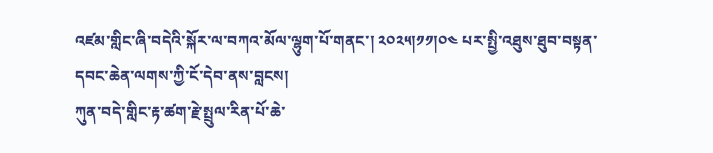འཛམ་གླིང་ཞི་བདེའི་སྐོར་ལ་བཀའ་མོལ་ལྷུག་པོ་གནང་། ༢༠༢༥།༡༡།༠༤ པར་སྤྱི་འཐུས་ཐུབ་བསྟན་དབང་ཆེན་ལགས་ཀྱི་ངོ་དེབ་ནས་བླངས།
ཀུན་བདེ་གླིང་རྟ་ཚག་རྗེ་སྤྲུལ་རིན་པོ་ཆེ་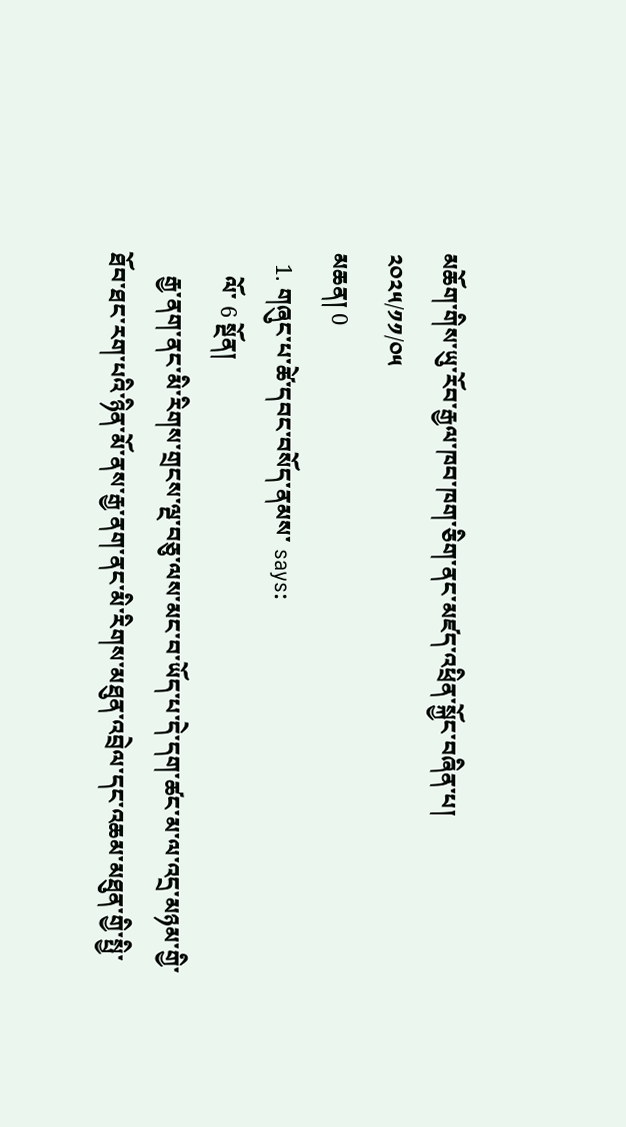མཆོག་གིས་ཡུ་རོབ་རྒྱལ་ཁབ་ཁག་ཅིག་ནང་མཛད་འཕྲིན་སྐྱོང་བཞིན་པ།
༢༠༢༥/༡༡/༠༥
མཆན། 0
  1. གཞུང་པ་ཚེ་དབང་བསོད་ནམས་ says:
    ལོ་ 6 སྔོན།
    རྒྱ་ནག་ནང་མི་རིགས་གྲངས་ལྔ་བཅུ་ལས་མང་བ་ཡོད་པ་དེ་དག་ཚང་མ་ལ་འདྲ་མཉམ་གྱི་ཐོབ་ཐང་རག་པའི་ཉིན་མོ་ནས་རྒྱ་ནག་ནང་མི་རིགས་མཐུན་འབྲེལ་དང་འཆམ་མཐུན་གྱི་སྤྱི་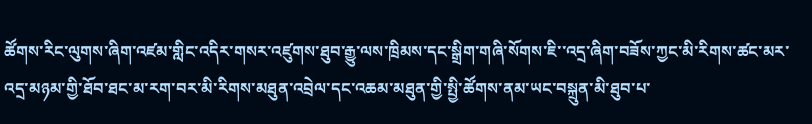ཚོགས་རིང་ལུགས་ཞིག་འཛམ་གླིང་འདིར་གསར་འཛུགས་ཐུབ་རྒྱུ་ལས་ཁྲིམས་དང་སྒྲིག་གཞི་སོགས་ཇི་་འདྲ་ཞིག་བཟོས་ཀྱང་མི་རིགས་ཚང་མར་འདྲ་མཉམ་གྱི་ཐོབ་ཐང་མ་རག་བར་མི་རིགས་མཐུན་འབྲེལ་དང་འཆམ་མཐུན་གྱི་སྤྱི་ཚོགས་ནམ་ཡང་བསྐྲུན་མི་ཐུབ་པ་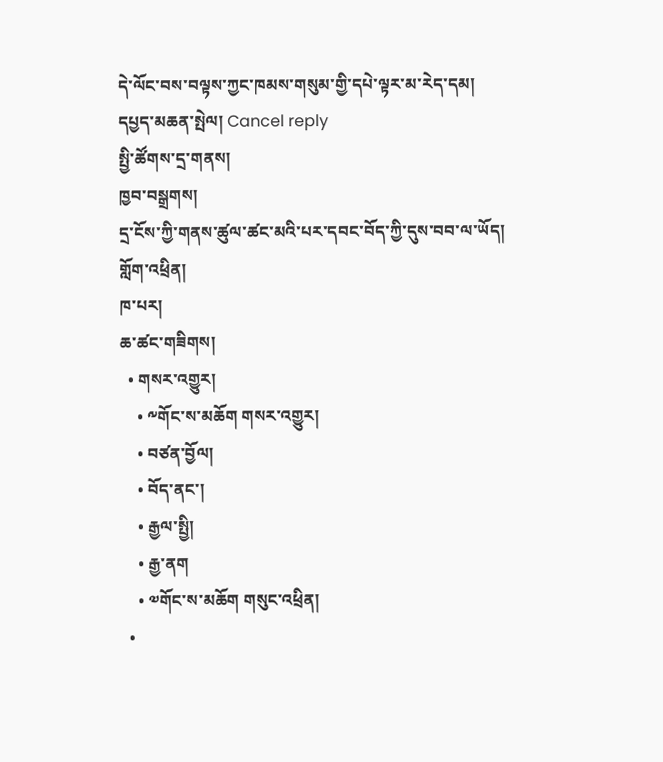དེ་ལོང་བས་བལྟས་ཀྱང་ཁམས་གསུམ་གྱི་དཔེ་ལྟར་མ་རེད་དམ།
དཔྱད་མཆན་སྤེལ། Cancel reply
སྤྱི་ཚོགས་དྲ་གནས།
ཁྱབ་བསྒྲགས།
དྲ་ངོས་ཀྱི་གནས་ཚུལ་ཚང་མའི་པར་དབང་བོད་ཀྱི་དུས་བབ་ལ་ཡོད།
གློག་འཕྲིན།
ཁ་པར།
ཆ་ཚང་གཟིགས།
  • གསར་འགྱུར།
    • ༸གོང་ས་མཆོག གསར་འགྱུར།
    • བཙན་བྱོལ།
    • བོད་ནང་།
    • རྒྱལ་སྤྱི།
    • རྒྱ་ནག
    • ༧གོང་ས་མཆོག གསུང་འཕྲིན།
  •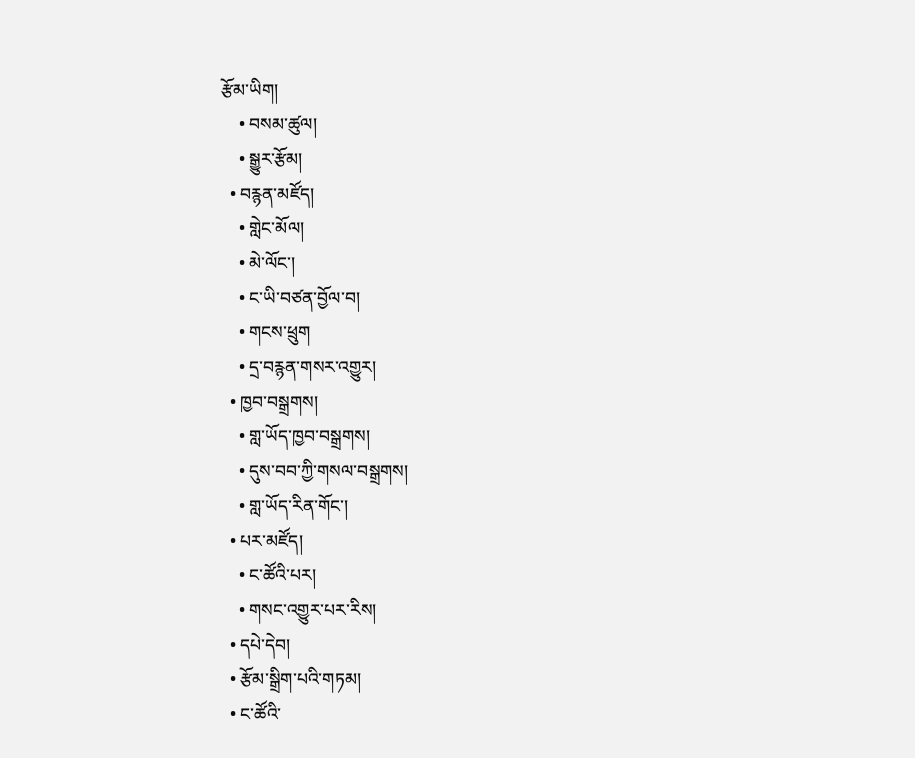རྩོམ་ཡིག།
    • བསམ་ཚུལ།
    • སྒྱུར་རྩོམ།
  • བརྙན་མཛོད།
    • གླེང་མོལ།
    • མེ་ལོང་།
    • ང་ཡི་བཙན་བྱོལ་བ།
    • གངས་ཕྲུག
    • དྲ་བརྙན་གསར་འགྱུར།
  • ཁྱབ་བསྒྲགས།
    • གླ་ཡོད་ཁྱབ་བསྒྲགས།
    • དུས་བབ་ཀྱི་གསལ་བསྒྲགས།
    • གླ་ཡོད་རིན་གོང་།
  • པར་མཛོད།
    • ང་ཚོའི་པར།
    • གསང་འགྱུར་པར་རིས།
  • དཔེ་དེབ།
  • རྩོམ་སྒྲིག་པའི་གཏམ།
  • ང་ཚོའི་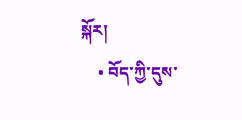སྐོར།
    • བོད་ཀྱི་དུས་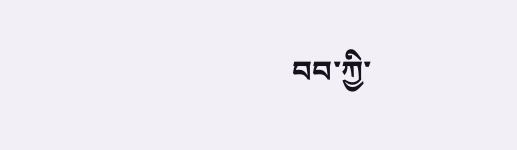བབ་ཀྱི་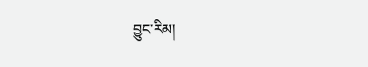བྱུང་རིམ།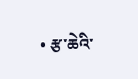• རྩ་ཆེའི་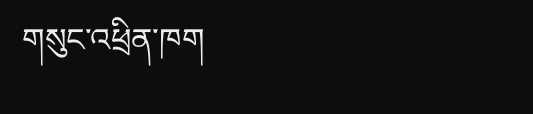གསུང་འཕྲིན་ཁག